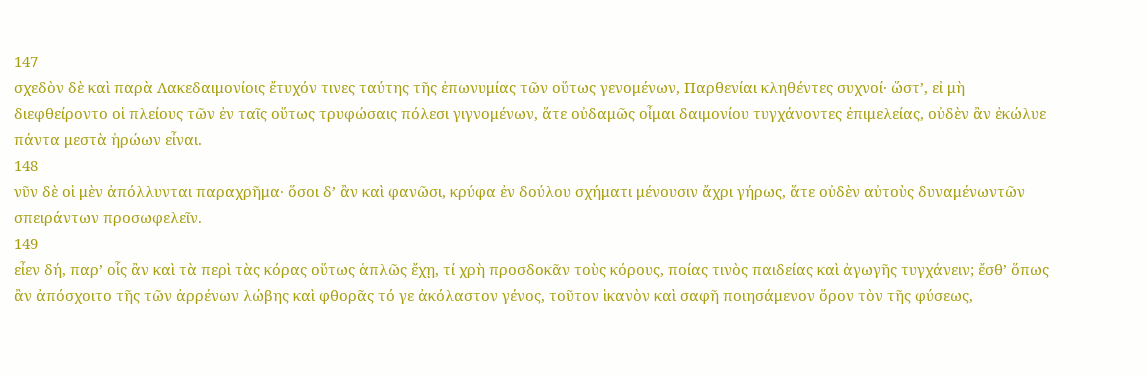147
σχεδὸν δὲ καὶ παρὰ Λακεδαιμονίοις ἔτυχόν τινες ταύτης τῆς ἐπωνυμίας τῶν οὕτως γενομένων, Παρθενίαι κληθέντες συχνοί· ὥστʼ, εἰ μὴ διεφθείροντο οἱ πλείους τῶν ἐν ταῖς οὕτως τρυφώσαις πόλεσι γιγνομένων, ἅτε οὐδαμῶς οἶμαι δαιμονίου τυγχάνοντες ἐπιμελείας, οὐδὲν ἂν ἐκώλυε πάντα μεστὰ ἡρώων εἶναι.
148
νῦν δὲ οἱ μὲν ἀπόλλυνται παραχρῆμα· ὅσοι δʼ ἂν καὶ φανῶσι, κρύφα ἐν δούλου σχήματι μένουσιν ἄχρι γήρως, ἅτε οὐδὲν αὐτοὺς δυναμένωντῶν σπειράντων προσωφελεῖν.
149
εἶεν δή, παρʼ οἷς ἂν καὶ τὰ περὶ τὰς κόρας οὕτως ἁπλῶς ἔχῃ, τί χρὴ προσδοκᾶν τοὺς κόρους, ποίας τινὸς παιδείας καὶ ἀγωγῆς τυγχάνειν; ἔσθʼ ὅπως ἂν ἀπόσχοιτο τῆς τῶν ἀρρένων λώβης καὶ φθορᾶς τό γε ἀκόλαστον γένος, τοῦτον ἱκανὸν καὶ σαφῆ ποιησάμενον ὅρον τὸν τῆς φύσεως,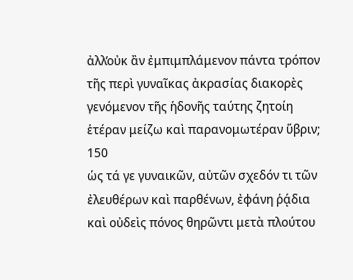ἀλλ̓οὐκ ἂν ἐμπιμπλάμενον πάντα τρόπον τῆς περὶ γυναῖκας ἀκρασίας διακορὲς γενόμενον τῆς ἡδονῆς ταύτης ζητοίη ἑτέραν μείζω καὶ παρανομωτέραν ὕβριν;
150
ὡς τά γε γυναικῶν, αὐτῶν σχεδόν τι τῶν ἐλευθέρων καὶ παρθένων, ἐφάνη ῥᾴδια καὶ οὐδεὶς πόνος θηρῶντι μετὰ πλούτου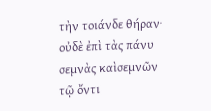τὴν τοιάνδε θήραν· οὐδὲ ἐπὶ τὰς πάνυ σεμνὰς καὶσεμνῶν τῷ ὄντι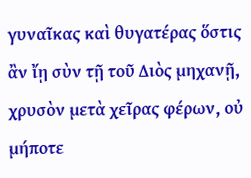γυναῖκας καὶ θυγατέρας ὅστις ἂν ἴῃ σὺν τῇ τοῦ Διὸς μηχανῇ, χρυσὸν μετὰ χεῖρας φέρων, οὐ μήποτε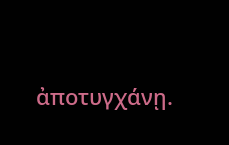ἀποτυγχάνῃ.